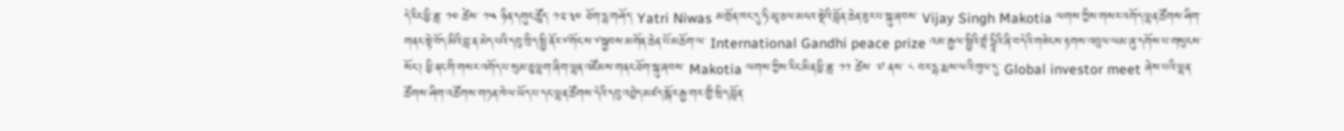དེ་རིང་ཕྱི་ཟླ་ ༡༠ ཚེས་ ༡༥ ཉིན་དགུང་ཚོུད་ ༡༢་༣༠ ཐོག་དྷ་གཤོད་ Yatri Niwas མགྲོན་ཁང་དུ་ཧི་མཱ་ཅལ་མངའ་སྡེའི་བློན་ཆེན་ཟུར་པ་སྐུ་ཞབས་ Vijay Singh Makotia ལགས་ཀྱིས་གསར་འགོད་ལྷན་ཚོགས་ཤིག་གནང་སྟེ་བོད་མིའི་བླ་ན་མེད་པའི་དབུ་ཁྲིད་སྤྱི་ནོར་༸གོང་ས་༸སྐྱབས་མགོན་ཆེན་པོ་མཆོག་ལ་ International Gandhi peace prize འམ་རྒྱལ་སྤྱིའི་གྷཾ་དྷཱིའི་ཞི་བདེའི་གཟེངས་རྟགས་འབུལ་ལམ་ཞུ་དགོས་པ་གསུངས་སོང་། ཕྱི་ནང་གི་གསར་འགོད་པ་སུམ་ཅུ་ལྷག་ཞིག་ལྷན་འཛོམས་གནང་ཐོག་སྐུ་ཞབས་ Makotia ལགས་ཀྱིས་རིང་མིན་ཕྱི་ཟླ་ ༡༡ ཚེས་ ༧ ནས་ ༨ བར་དྷ་རྨ་ས་ལའི་ཁུལ་དུ་ Global investor meet ཞེས་པའི་ལྷན་ཚོགས་ཤིག་འཚོགས་གཏན་ཁེལ་ཡོད་པ་དང་ལྷན་ཚོགས་དེའི་དབུ་འབྱེད་མཛད་སྒོར་རྒྱ་གར་གྱི་སྲིད་བློན་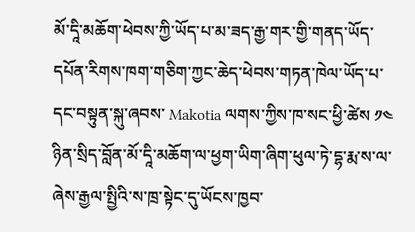མོ་དཱི་མཆོག་ཕེབས་ཀྱི་ཡོད་པ་མ་ཟད་རྒྱ་གར་གྱི་གནད་ཡོད་དཔོན་རིགས་ཁག་གཅིག་ཀྱང་ཆེད་ཕེབས་གཏན་ཁེལ་ཡོད་པ་དང་བསྟུན་སྐུ་ཞབས་ Makotia ལགས་ཀྱིས་ཁ་སང་ཕྱི་ཚེས ༡༤ ཉིན་སྲིད་བློན་མོ་དཱི་མཆོག་ལ་ཕྱག་ཡིག་ཞིག་ཕུལ་ཏེ་དྷ་རྨ་ས་ལ་ཞེས་རྒྱལ་སྤྱིའི་ས་ཁྲ་སྟེང་དུ་ཡོངས་ཁྱབ་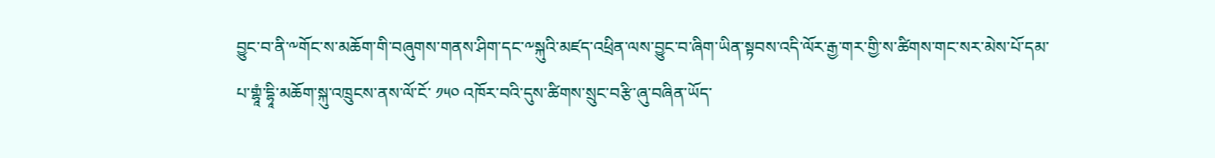བྱུང་བ་ནི་༸གོང་ས་མཆོག་གི་བཞུགས་གནས་ཤིག་དང་༸སྐུའི་མཛད་འཕྲིན་ལས་བྱུང་བ་ཞིག་ཡིན་སྟབས་འདི་ལོར་རྒྱ་གར་གྱི་ས་ཚིགས་གང་སར་མེས་པོ་དམ་པ་གྷཱཾ་དྷཱི་མཆོག་སྐུ་འཁྲུངས་ནས་ལོ་ངོ་ ༡༥༠ འཁོར་བའི་དུས་ཚིགས་སྲུང་བརྩི་ཞུ་བཞིན་ཡོད་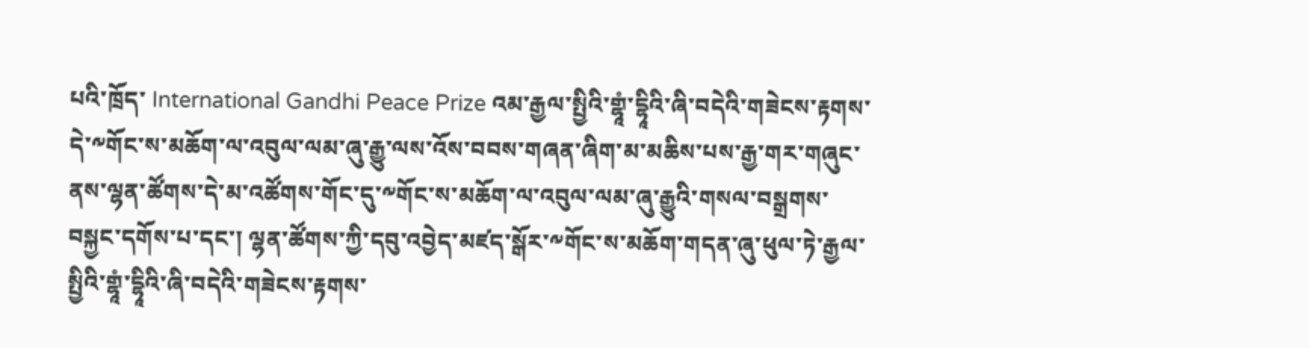པའི་ཁྲོད་ International Gandhi Peace Prize འམ་རྒྱལ་སྤྱིའི་གྷཱཾ་དྷཱིའི་ཞི་བདེའི་གཟེངས་རྟགས་དེ་༸གོང་ས་མཆོག་ལ་འབུལ་ལམ་ཞུ་རྒྱུ་ལས་འོས་བབས་གཞན་ཞིག་མ་མཆིས་པས་རྒྱ་གར་གཞུང་ནས་ལྷན་ཚོགས་དེ་མ་འཚོགས་གོང་དུ་༸གོང་ས་མཆོག་ལ་འབུལ་ལམ་ཞུ་རྒྱུའི་གསལ་བསྒྲགས་བསྐྱང་དགོས་པ་དང་། ལྷན་ཚོགས་ཀྱི་དབུ་འབྱེད་མཛད་སྒོར་༸གོང་ས་མཆོག་གདན་ཞུ་ཕུལ་ཏེ་རྒྱལ་སྤྱིའི་གྷཱཾ་དྷཱིའི་ཞི་བདེའི་གཟེངས་རྟགས་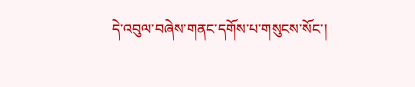དེ་འབུལ་བཞེས་གནང་དགོས་པ་གསུངས་སོང་།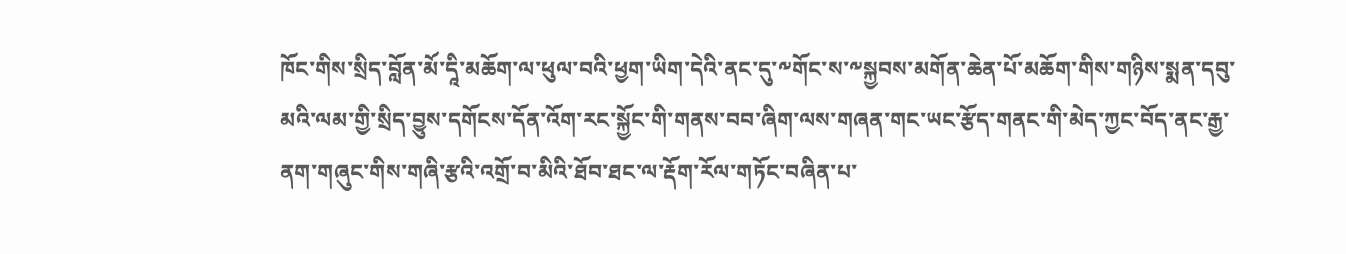ཁོང་གིས་སྲིད་བློན་མོ་དཱི་མཆོག་ལ་ཕུལ་བའི་ཕྱག་ཡིག་དེའི་ནང་དུ་༸གོང་ས་༸སྐྱབས་མགོན་ཆེན་པོ་མཆོག་གིས་གཉིས་སྨན་དབུ་མའི་ལམ་གྱི་སྲིད་བྱུས་དགོངས་དོན་འོག་རང་སྐྱོང་གི་གནས་བབ་ཞིག་ལས་གཞན་གང་ཡང་རྩོད་གནང་གི་མེད་ཀྱང་བོད་ནང་རྒྱ་ནག་གཞུང་གིས་གཞི་རྩའི་འགྲོ་བ་མིའི་ཐོབ་ཐང་ལ་རྡོག་རོལ་གཏོང་བཞིན་པ་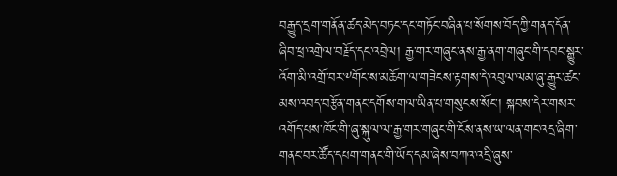བརྒྱུད་དྲག་གནོན་ཚད་མེད་བཏང་དང་གཏོང་བཞིན་པ་སོགས་བོད་ཀྱི་གནད་དོན་ཞིབ་ཕྲ་འགྲེལ་བརྗོད་དང་འབྲེལ། རྒྱ་གར་གཞུང་ནས་རྒྱ་ནག་གཞུང་གི་དབང་སྒྱུར་འོག་མི་འགྲོ་བར་༸གོང་ས་མཆོག་ལ་གཟེངས་རྟགས་དེ་འབུལ་ལམ་ཞུ་རྒྱུར་ཚང་མས་འབད་བརྩོན་གནང་དགོས་གལ་ཡིན་པ་གསུངས་སོང་། སྐབས་དེར་གསར་འགོད་པས་ཁོང་གི་ཞུ་སྐུལ་ལ་རྒྱ་གར་གཞུང་གི་ངོས་ནས་ཡ་ལན་གང་འདྲ་ཞིག་གནང་བར་ཚོད་དཔག་གནང་གི་ཡོད་དམ་ཞེས་བཀའ་འདྲི་ཞུས་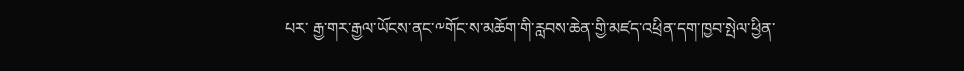པར་ རྒྱ་གར་རྒྱལ་ཡོངས་ནང་༸གོང་ས་མཆོག་གི་རླབས་ཆེན་གྱི་མཛད་འཕྲིན་དག་ཁྱབ་སྤེལ་ཕྱིན་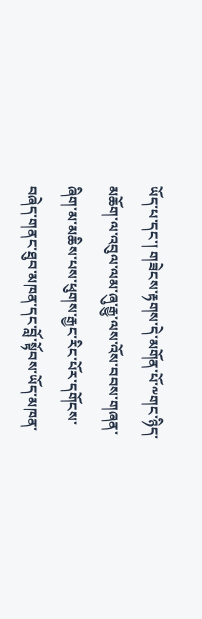ཡོད་པ་དང་། གཟེངས་རྟགས་དེ་མགོན་པོ་༸གང་ཉིད་མཆོག་ལ་འབུལ་ལམ་ཞུ་རྒྱུ་ལས་འོས་བབས་གཞན་ཞིག་མ་མཆིས་པས་ཕུགས་རྒྱང་རིང་པོར་དགོངས་བཞེད་གནང་ཐུབ་མཁན་དང་བློ་སྟོབས་ཡོད་མཁན་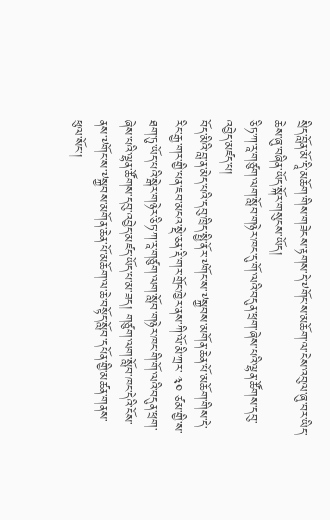སྲིད་བློན་མོ་དཱི་མཆོག་གིས་གཟེངས་རྟགས་དེ་༸གོང་ས་མཆོག་ལ་ངེས་འབུལ་ཞུ་བར་ཡིད་ཆེས་ཞུ་བཞིན་ཡོད་སྐོར་གསུངས་ཡོད།
ཅིཏ་ཀ་རཱ་གཙུག་ལག་སློབ་གཉེར་ཁང་དུ་གོ་ལའི་བདུན་ཕྲག་ཞེས་པའི་ལྷན་ཚོགས་དབུ་འབྱེད་མཛད་པ།
བོད་མིའི་བླ་ན་མེད་པའི་དབུ་ཁྲིད་སྤྱི་ནོར་༸གོང་ས་༸སྐྱབས་མགོན་ཆེན་པོ་མཆོག་གིས་དེ་རིང་རྒྱ་གར་གྱི་པན་ཇབ་མངའ་སྡེ་ཅན་རྡི་གར་གྲོང་ཁྱེར་ནས་ཀི་ལོ་མི་ཀྲར་ ༣༠ ཙམ་གྱི་ས་ཐག་ཏུ་ཡོད་པའི་སྒེར་གཉེར་ཅིཏ་ཀ་རཱ་གཙུག་ལག་སློབ་གཉེར་ཁང་གི་གོ་ལའི་བདུན་ཕྲག་ཞེས་པའི་ལྷན་ཚོགས་དབུ་འབྱེད་མཛད་ཡོད་པ་མ་ཟད། གཙུག་ལག་སློབ་ཁང་དེའི་ངོས་ནས་༸གོང་ས་༸སྐྱབས་མགོན་ཆེན་པོ་མཆོག་ལ་ཆེ་བསྟོད་སློབ་དཔོན་གྱི་མཚན་གནས་ཕུལ་སོང་།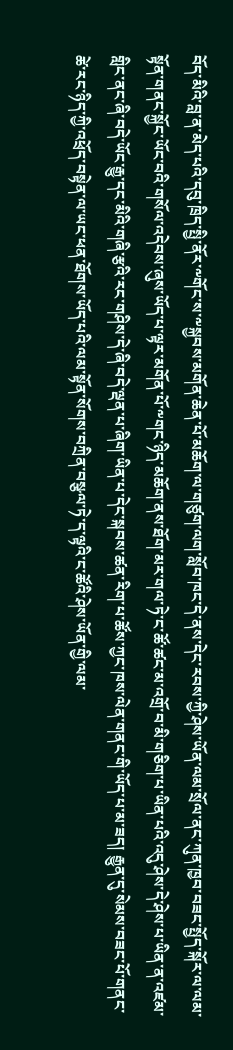བོད་མིའི་བླ་ན་མེད་པའི་དབུ་ཁྲིད་སྤྱི་ནོར་༸གོང་ས་༸སྐྱབས་མགོན་ཆེན་པོ་མཆོག་ལ་གཙུག་ལག་སློབ་ཁང་དེ་ནས་དེང་རབས་ཀྱི་ཤེས་ཡོན་ལམ་སྲོལ་ནང་ཀུན་ཁྱབ་བཟང་སྤྱོད་སྐོར་ལ་ལམ་སྟོན་གནང་སྐྱོང་ཡོང་བའི་གསོལ་འདེབས་ཞུས་ཡོད་པ་ལྟར་མགོན་པོ་༸གང་ཉིད་མཆོག་ནས་ཐོག་མར་གལ་ཏེ་ང་ཚོ་ཚང་མ་འགྲོ་བ་མི་གཅིག་པ་ཡིན་པའི་འདུ་ཤེས་དེ་ཤེས་པ་ཡིན་ན་འཛམ་གླིང་ནང་ཞི་བདེ་ཡོང་རྒྱུ་དང་མིའི་གཞི་རྩའི་རང་གཤིས་དེ་ཞི་བདེ་ལྡན་པ་ཞིག་ཡིན་པ་དེང་སྐབས་ཚན་རིག་པ་ཚོས་ཀྱང་ཁས་ལེན་གནང་གི་ཡོད་པ་མ་ཟད། རྒྱུན་དུ་སེམས་བཟང་པོ་གནང་ཚེ་རང་ཉིད་ཀྱི་འཕྲོད་བསྟེན་ལ་ཡང་ཕན་ཐོགས་ཡོད་པའི་ལམ་སྟོན་སོགས་བཀྲིན་བསྩལ་ཏེ་ད་ལྟའི་ང་ཚོའི་ཤེས་ཡོན་གྱི་ལམ་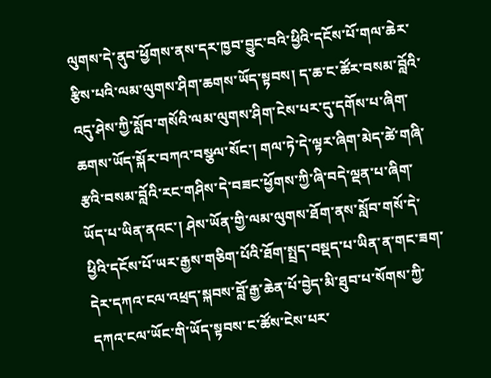ལུགས་དེ་ནུབ་ཕྱོགས་ནས་དར་ཁྱབ་བྱུང་བའི་ཕྱིའི་དངོས་པོ་གལ་ཆེར་རྩིས་པའི་ལམ་ལུགས་ཤིག་ཆགས་ཡོད་སྟབས། ད་ཆ་ང་ཚོར་བསམ་བློའི་འདུ་ཤེས་ཀྱི་སློབ་གསོའི་ལམ་ལུགས་ཤིག་ངེས་པར་དུ་དགོས་པ་ཞིག་ཆགས་ཡོད་སྐོར་བཀའ་བསྩལ་སོང་། གལ་ཏེ་དེ་ལྟར་ཞིག་མེད་ཚེ་གཞི་རྩའི་བསམ་བློའི་རང་གཤིས་དེ་བཟང་ཕྱོགས་ཀྱི་ཞི་བདེ་ལྡན་པ་ཞིག་ཡོད་པ་ཡིན་ནའང་། ཤེས་ཡོན་གྱི་ལམ་ལུགས་ཐོག་ནས་སློབ་གསོ་དེ་ཕྱིའི་དངོས་པོ་ཡར་རྒྱས་གཅིག་པོའི་ཐོག་སྤྲད་བསྡད་པ་ཡིན་ན་གང་ཟག་དེར་དཀའ་ངལ་འཕྲད་སྐབས་བློ་རྒྱ་ཆེན་པོ་བྱེད་མི་ཐུབ་པ་སོགས་ཀྱི་དཀའ་ངལ་ཡོང་གི་ཡོད་སྟབས་ང་ཚོས་ངེས་པར་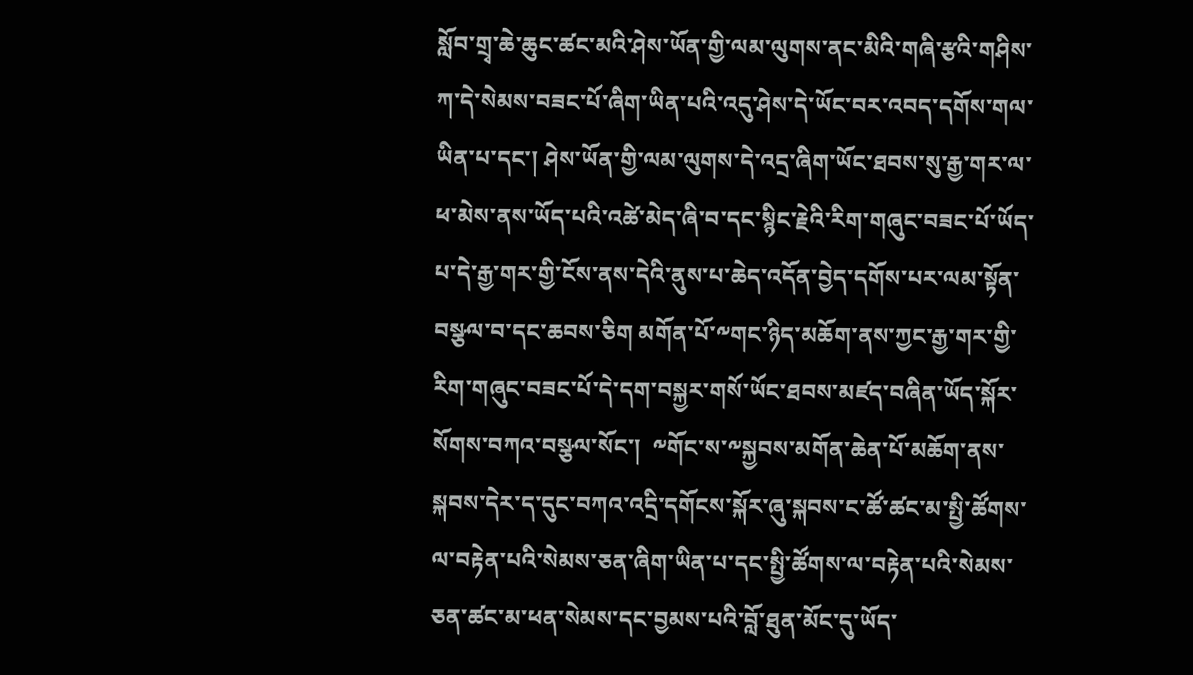སློབ་གྲྭ་ཆེ་ཆུང་ཚང་མའི་ཤེས་ཡོན་གྱི་ལམ་ལུགས་ནང་མིའི་གཞི་རྩའི་གཤིས་ཀ་དེ་སེམས་བཟང་པོ་ཞིག་ཡིན་པའི་འདུ་ཤེས་དེ་ཡོང་བར་འབད་དགོས་གལ་ཡིན་པ་དང་། ཤེས་ཡོན་གྱི་ལམ་ལུགས་དེ་འདྲ་ཞིག་ཡོང་ཐབས་སུ་རྒྱ་གར་ལ་ཕ་མེས་ནས་ཡོད་པའི་འཚེ་མེད་ཞི་བ་དང་སྙིང་རྗེའི་རིག་གཞུང་བཟང་པོ་ཡོད་པ་དེ་རྒྱ་གར་གྱི་ངོས་ནས་དེའི་ནུས་པ་ཆེད་འདོན་བྱེད་དགོས་པར་ལམ་སྟོན་བསྩལ་བ་དང་ཆབས་ཅིག མགོན་པོ་༸གང་ཉིད་མཆོག་ནས་ཀྱང་རྒྱ་གར་གྱི་རིག་གཞུང་བཟང་པོ་དེ་དག་བསྐྱར་གསོ་ཡོང་ཐབས་མཛད་བཞིན་ཡོད་སྐོར་སོགས་བཀའ་བསྩལ་སོང་།  ༸གོང་ས་༸སྐྱབས་མགོན་ཆེན་པོ་མཆོག་ནས་སྐབས་དེར་ད་དུང་བཀའ་འདྲི་དགོངས་སྐོར་ཞུ་སྐབས་ང་ཚོ་ཚང་མ་སྤྱི་ཚོགས་ལ་བརྟེན་པའི་སེམས་ཅན་ཞིག་ཡིན་པ་དང་སྤྱི་ཚོགས་ལ་བརྟེན་པའི་སེམས་ཅན་ཚང་མ་ཕན་སེམས་དང་བྱམས་པའི་བློ་ཐུན་མོང་དུ་ཡོད་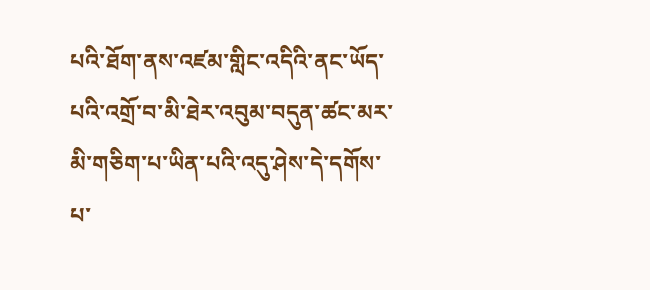པའི་ཐོག་ནས་འཛམ་གླིང་འདིའི་ནང་ཡོད་པའི་འགྲོ་བ་མི་ཐེར་འབུམ་བདུན་ཚང་མར་མི་གཅིག་པ་ཡིན་པའི་འདུ་ཤེས་དེ་དགོས་པ་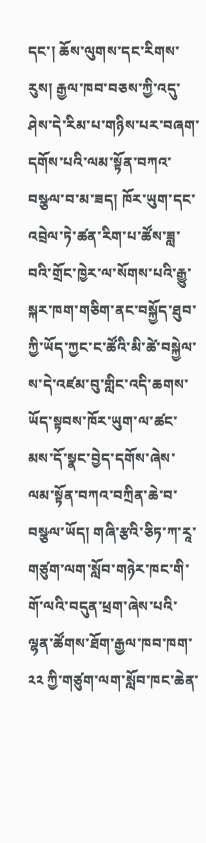དང་། ཆོས་ལུགས་དང་རིགས་རུས། རྒྱལ་ཁབ་བཅས་ཀྱི་འདུ་ཤེས་དེ་རིམ་པ་གཉིས་པར་བཞག་དགོས་པའི་ལམ་སྟོན་བཀའ་བསྩལ་བ་མ་ཟད། ཁོར་ཡུག་དང་འབྲེལ་ཏེ་ཚན་རིག་པ་ཚོས་ཟླ་བའི་གྲོང་ཁྱེར་ལ་སོགས་པའི་རྒྱུ་སྐར་ཁག་གཅིག་ནང་བསྐྱོད་ཐུབ་ཀྱི་ཡོད་ཀྱང་ང་ཚོའི་མི་ཚེ་བསྐྱེལ་ས་དེ་འཛམ་བུ་གླིང་འདི་ཆགས་ཡོད་སྟབས་ཁོར་ཡུག་ལ་ཚང་མས་དོ་སྣང་བྱེད་དགོས་ཞེས་ལམ་སྟོན་བཀའ་བཀྲིན་ཆེ་བ་བསྩལ་ཡོད། གཞི་རྩའི་ཅིཏ་ཀ་རཱ་གཙུག་ལག་སློབ་གཉེར་ཁང་གི་གོ་ལའི་བདུན་ཕྲག་ཞེས་པའི་ལྷན་ཚོགས་ཐོག་རྒྱལ་ཁབ་ཁག་ ༢༢ ཀྱི་གཙུག་ལག་སློབ་ཁང་ཆེན་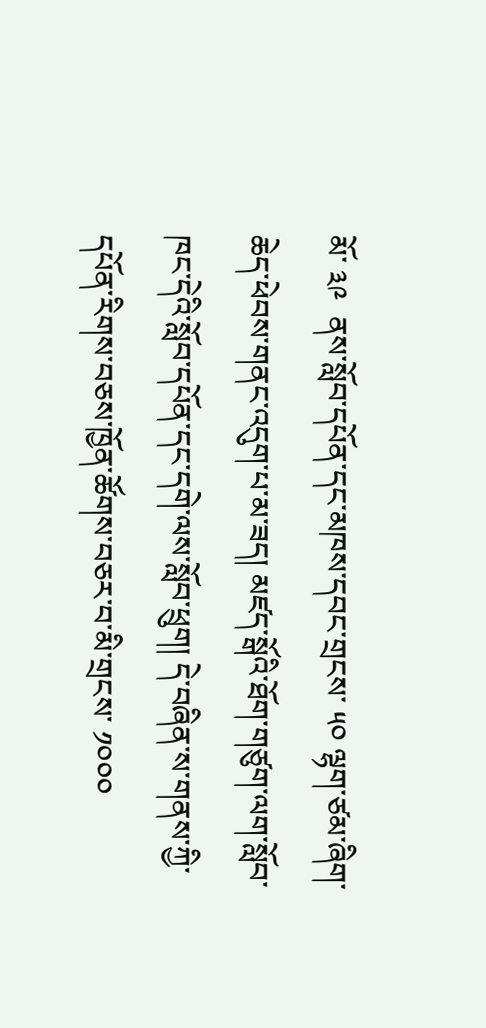མོ་ ༣༩  ནས་སློབ་དཔོན་དང་མཁས་དབང་གྲངས་ ༥༠ ལྷག་ཙམ་ཞིག་ཆེད་ཕེབས་གནང་འདུག་པ་མ་ཟད། མཛད་སྒོའི་ཐོག་གཙུག་ལག་སློབ་ཁང་དེའི་སློབ་དཔོན་དང་དགེ་ལས་སློབ་ཕྲུག། དེ་བཞིན་ས་གནས་ཀྱི་དཔོན་རིགས་བཅས་ཁྱོན་ཚོགས་བཅར་བ་མི་གྲངས་ ༡༠༠༠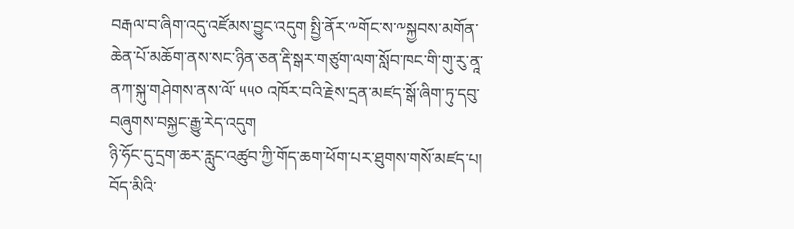བརྒལ་བ་ཞིག་འདུ་འཛོམས་བྱུང་འདུག སྤྱི་ནོར་༸གོང་ས་༸སྐྱབས་མགོན་ཆེན་པོ་མཆོག་ནས་སང་ཉིན་ཅན་རྡི་སྒར་གཙུག་ལག་སློབ་ཁང་གི་གུ་རུ་ནཱ་ནཀ་སྐུ་གཤེགས་ནས་ལོ་ ༥༥༠ འཁོར་བའི་རྗེས་དྲན་མཛད་སྒོ་ཞིག་ཏུ་དབུ་བཞུགས་བསྐྱང་རྒྱུ་རེད་འདུག
ཉི་ཧོང་དུ་དྲག་ཆར་རླུང་འཚུབ་ཀྱི་གོད་ཆག་ཕོག་པར་ཐུགས་གསོ་མཛད་པ།
བོད་མིའི་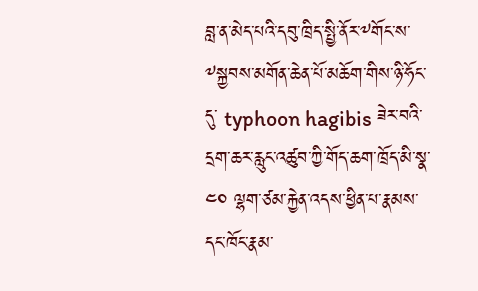བླ་ན་མེད་པའི་དབུ་ཁྲིད་སྤྱི་ནོར་༸གོང་ས་༸སྐྱབས་མགོན་ཆེན་པོ་མཆོག་གིས་ཉི་ཧོང་དུ་ typhoon hagibis ཟེར་བའི་དྲག་ཆར་རླུང་འཚུབ་ཀྱི་གོད་ཆག་ཁྲོད་མི་སྣ་ ༤༠ ལྷག་ཙམ་རྐྱེན་འདས་ཕྱིན་པ་རྣམས་དང་ཁོང་རྣམ་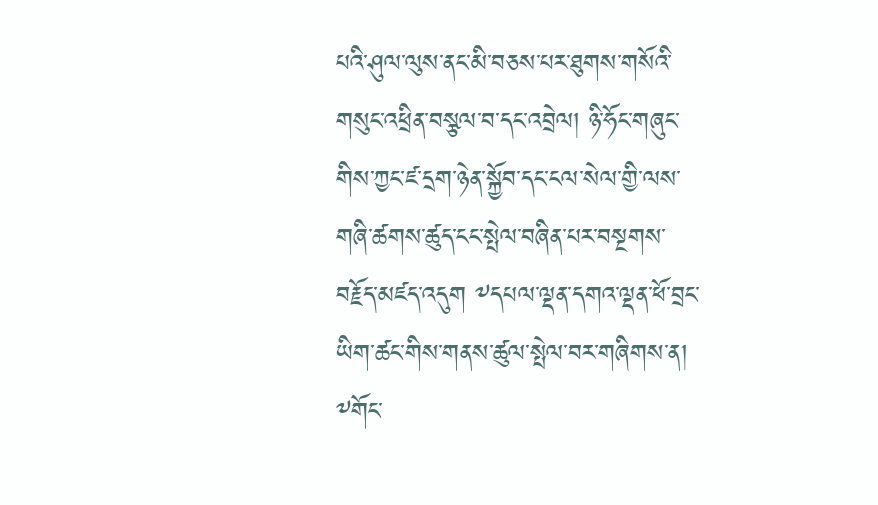པའི་ཤུལ་ལུས་ནང་མི་བཅས་པར་ཐུགས་གསོའི་གསུང་འཕྲིན་བསྩལ་བ་དང་འབྲེལ། ཉི་ཧོང་གཞུང་གིས་ཀྱང་ཛ་དྲག་ཉེན་སྐྱོབ་དང་ངལ་སེལ་གྱི་ལས་གཞི་ཚགས་ཚུད་ངང་སྤེལ་བཞིན་པར་བསྔགས་བརྗོད་མཛད་འདུག ༸དཔལ་ལྡན་དགའ་ལྡན་ཕོ་བྲང་ཡིག་ཚང་གིས་གནས་ཚུལ་སྤེལ་བར་གཞིགས་ན། ༸གོང་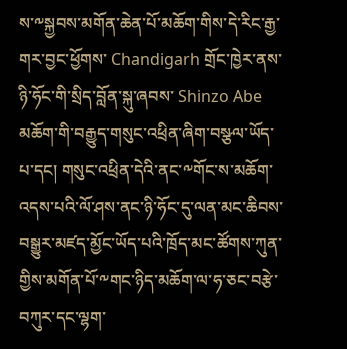ས་༸སྐྱབས་མགོན་ཆེན་པོ་མཆོག་གིས་དེ་རིང་རྒྱ་གར་བྱང་ཕྱོགས་ Chandigarh གྲོང་ཁྱེར་ནས་ཉི་ཧོང་གི་སྲིད་བློན་སྐུ་ཞབས་ Shinzo Abe མཆོག་གི་བརྒྱུད་གསུང་འཕྲིན་ཞིག་བསྩལ་ཡོད་པ་དང། གསུང་འཕྲིན་དེའི་ནང་༸གོང་ས་མཆོག་འདས་པའི་ལོ་ཤས་ནང་ཉི་ཧོང་དུ་ལན་མང་ཆིབས་བསྒྱུར་མཛད་མྱོང་ཡོད་པའི་ཁྲོད་མང་ཚོགས་ཀུན་གྱིས་མགོན་པོ་༸གང་ཉིད་མཆོག་ལ་ཧ་ཅང་བརྩེ་བཀུར་དང་ལྷག་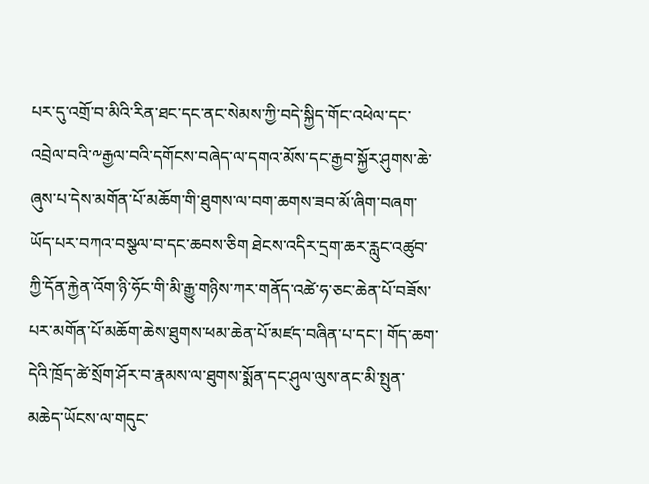པར་དུ་འགྲོ་བ་མིའི་རིན་ཐང་དང་ནང་སེམས་ཀྱི་བདེ་སྐྱིད་གོང་འཕེལ་དང་འབྲེལ་བའི་༸རྒྱལ་བའི་དགོངས་བཞེད་ལ་དགའ་མོས་དང་རྒྱབ་སྐྱོར་ཤུགས་ཆེ་ཞུས་པ་དེས་མགོན་པོ་མཆོག་གི་ཐུགས་ལ་བག་ཆགས་ཟབ་མོ་ཞིག་བཞག་ཡོད་པར་བཀའ་བསྩལ་བ་དང་ཆབས་ཅིག ཐེངས་འདིར་དྲག་ཆར་རླུང་འཚུབ་ཀྱི་དོན་རྐྱེན་འོག་ཉི་ཧོང་གི་མི་རྒྱུ་གཉིས་ཀར་གནོད་འཚེ་ཧ་ཅང་ཆེན་པོ་བཟོས་པར་མགོན་པོ་མཆོག་ཆེས་ཐུགས་ཕམ་ཆེན་པོ་མཛད་བཞིན་པ་དང་། གོད་ཆག་དེའི་ཁྲོད་ཚེ་སྲོག་ཤོར་བ་རྣམས་ལ་ཐུགས་སྨོན་དང་ཤུལ་ལུས་ནང་མི་སྤུན་མཆེད་ཡོངས་ལ་གདུང་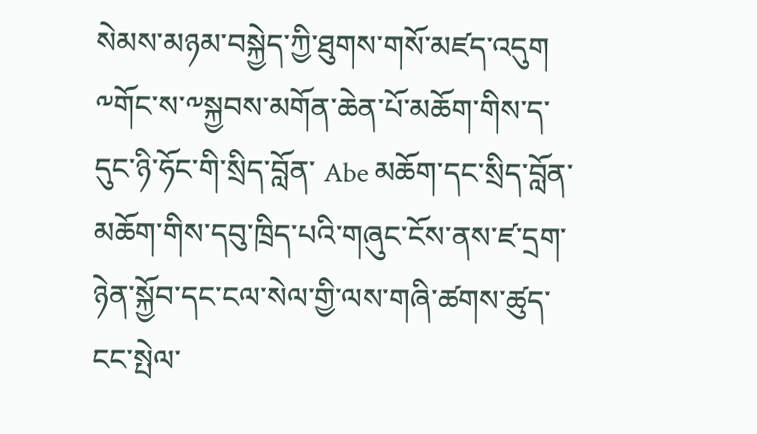སེམས་མཉམ་བསྐྱེད་ཀྱི་ཐུགས་གསོ་མཛད་འདུག ༸གོང་ས་༸སྐྱབས་མགོན་ཆེན་པོ་མཆོག་གིས་ད་དུང་ཉི་ཧོང་གི་སྲིད་བློན་ Abe མཆོག་དང་སྲིད་བློན་མཆོག་གིས་དབུ་ཁྲིད་པའི་གཞུང་ངོས་ནས་ཛ་དྲག་ཉེན་སྐྱོབ་དང་ངལ་སེལ་གྱི་ལས་གཞི་ཚགས་ཚུད་ངང་སྤེལ་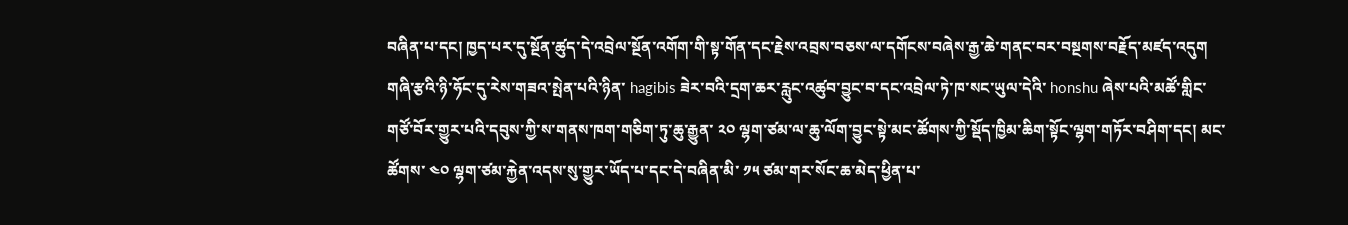བཞིན་པ་དང། ཁྱད་པར་དུ་སྔོན་ཚུད་དེ་འབྲེལ་སྔོན་འགོག་གི་སྟ་གོན་དང་རྗེས་འབྲས་བཅས་ལ་དགོངས་བཞེས་རྒྱ་ཆེ་གནང་བར་བསྔགས་བརྗོད་མཛད་འདུག གཞི་རྩའི་ཉི་ཧོང་དུ་རེས་གཟའ་སྤེན་པའི་ཉིན་ hagibis ཟེར་བའི་དྲག་ཆར་རླུང་འཚུབ་བྱུང་བ་དང་འབྲེལ་ཏེ་ཁ་སང་ཡུལ་དེའི་ honshu ཞེས་པའི་མཚོ་གླིང་གཙོ་བོར་གྱུར་པའི་དབུས་ཀྱི་ས་གནས་ཁག་གཅིག་ཏུ་ཆུ་རྒྱུན་ ༢༠ ལྷག་ཙམ་ལ་ཆུ་ལོག་བྱུང་སྟེ་མང་ཚོགས་ཀྱི་སྡོད་ཁྱིམ་ཆིག་སྟོང་ལྷག་གཏོར་བཤིག་དང། མང་ཚོགས་ ༤༠ ལྷག་ཙམ་རྐྱེན་འདས་སུ་གྱུར་ཡོད་པ་དང་དེ་བཞིན་མི་ ༡༥ ཙམ་གར་སོང་ཆ་མེད་ཕྱིན་པ་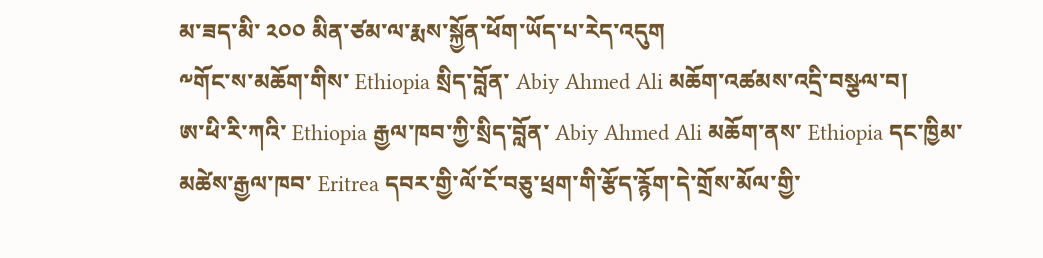མ་ཟད་མི་ ༢༠༠ མིན་ཙམ་ལ་རྨས་སྐྱོན་ཕོག་ཡོད་པ་རེད་འདུག
༸གོང་ས་མཆོག་གིས་ Ethiopia སྲིད་བློན་ Abiy Ahmed Ali མཆོག་འཚམས་འདྲི་བསྩལ་བ།
ཨ་ཕི་རི་ཀའི་ Ethiopia རྒྱལ་ཁབ་ཀྱི་སྲིད་བློན་ Abiy Ahmed Ali མཆོག་ནས་ Ethiopia དང་ཁྱིམ་མཚེས་རྒྱལ་ཁབ་ Eritrea དབར་གྱི་ལོ་ངོ་བཅུ་ཕྲག་གི་རྩོད་རྙོག་དེ་གྲོས་མོལ་གྱི་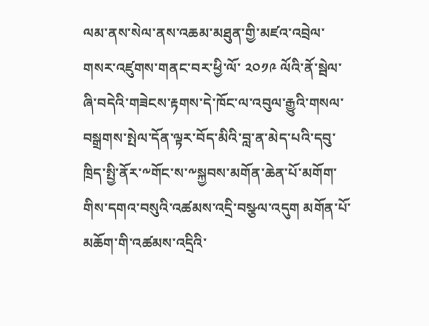ལམ་ནས་སེལ་ནས་འཆམ་མཐུན་གྱི་མཛའ་འབྲེལ་གསར་འཛུགས་གནང་བར་ཕྱི་ལོ་ ༢༠༡༩ ལོའི་ནོ་སྦེལ་ཞི་བདེའི་གཟེངས་རྟགས་དེ་ཁོང་ལ་འབུལ་རྒྱུའི་གསལ་བསྒྲགས་སྤེལ་དོན་ལྟར་བོད་མིའི་བླ་ན་མེད་པའི་དབུ་ཁྲིད་སྤྱི་ནོར་༸གོང་ས་༸སྐྱབས་མགོན་ཆེན་པོ་མགོག་གིས་དགའ་བསུའི་འཚམས་འདྲི་བསྩལ་འདུག མགོན་པོ་མཆོག་གི་འཚམས་འདྲིའི་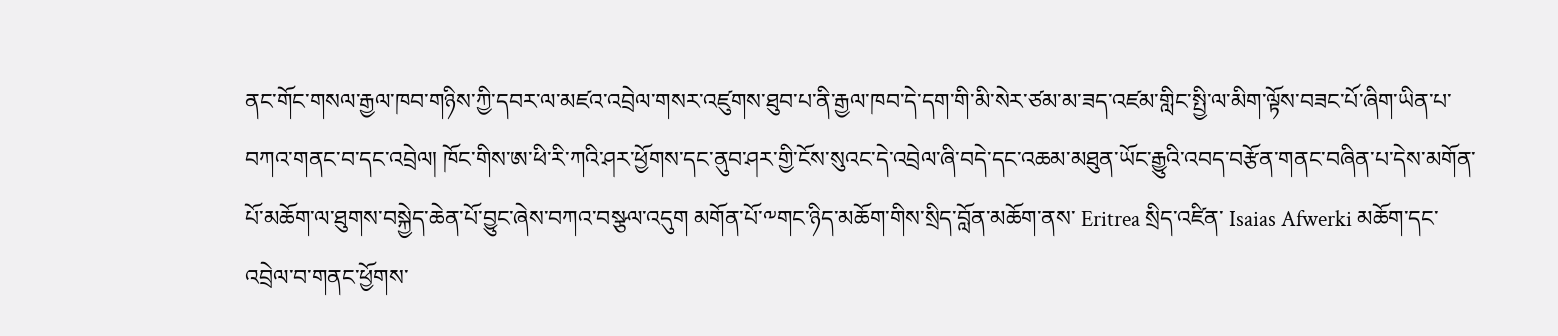ནང་གོང་གསལ་རྒྱལ་ཁབ་གཉིས་ཀྱི་དབར་ལ་མཛའ་འབྲེལ་གསར་འཛུགས་ཐུབ་པ་ནི་རྒྱལ་ཁབ་དེ་དག་གི་མི་སེར་ཙམ་མ་ཟད་འཛམ་གླིང་སྤྱི་ལ་མིག་ལྟོས་བཟང་པོ་ཞིག་ཡིན་པ་བཀའ་གནང་བ་དང་འབྲེལ། ཁོང་གིས་ཨ་ཕི་རི་ཀའི་ཤར་ཕྱོགས་དང་ནུབ་ཤར་གྱི་ངོས་སུའང་དེ་འབྲེལ་ཞི་བདེ་དང་འཆམ་མཐུན་ཡོང་རྒྱུའི་འབད་བརྩོན་གནང་བཞིན་པ་དེས་མགོན་པོ་མཆོག་ལ་ཐུགས་བསྐྱེད་ཆེན་པོ་བྱུང་ཞེས་བཀའ་བསྩལ་འདུག མགོན་པོ་༸གང་ཉིད་མཆོག་གིས་སྲིད་བློན་མཆོག་ནས་ Eritrea སྲིད་འཛིན་ Isaias Afwerki མཆོག་དང་འབྲེལ་བ་གནང་ཕྱོགས་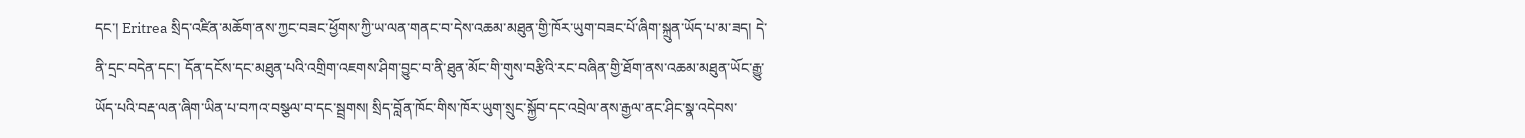དང་། Eritrea སྲིད་འཛིན་མཆོག་ནས་ཀྱང་བཟང་ཕྱོགས་ཀྱི་ཡ་ལན་གནང་བ་དེས་འཆམ་མཐུན་གྱི་ཁོར་ཡུག་བཟང་པོ་ཞིག་སྐྲུན་ཡོད་པ་མ་ཟད། དེ་ནི་དྲང་བདེན་དང་། དོན་དངོས་དང་མཐུན་པའི་འགྲིག་འཇགས་ཤིག་བྱུང་བ་ནི་ཐུན་མོང་གི་གུས་བརྩིའི་རང་བཞིན་གྱི་ཐོག་ནས་འཆམ་མཐུན་ཡོང་རྒྱུ་ཡོད་པའི་བརྡ་ལན་ཞིག་ཡིན་པ་བཀའ་བསྩལ་བ་དང་སྦྲགས། སྲིད་བློན་ཁོང་གིས་ཁོར་ཡུག་སྲུང་སྐྱོབ་དང་འབྲེལ་ནས་རྒྱལ་ནང་ཤིང་སྣ་འདེབས་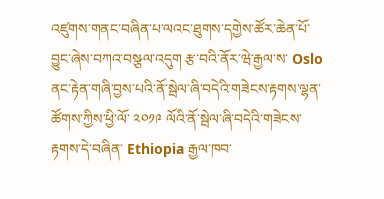འཛུགས་གནང་བཞིན་པ་ལའང་ཐུགས་དགྱེས་ཚོར་ཆེན་པོ་བྱུང་ཞེས་བཀའ་བསྩལ་འདུག རྩ་བའི་ནོར་ཝེ་རྒྱལ་ས་ Oslo ནང་རྟེན་གཞི་བྱས་པའི་ནོ་སྦེལ་ཞི་བདེའི་གཟེངས་རྟགས་ལྷན་ཚོགས་ཀྱིས་ཕྱི་ལོ་ ༢༠༡༩ ལོའི་ནོ་སྦེལ་ཞི་བདེའི་གཟེངས་རྟགས་དེ་བཞིན་ Ethiopia རྒྱལ་ཁབ་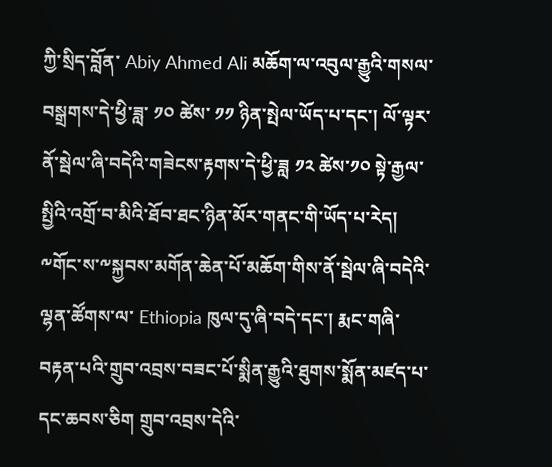ཀྱི་སྲིད་བློན་ Abiy Ahmed Ali མཆོག་ལ་འབུལ་རྒྱུའི་གསལ་བསྒྲགས་དེ་ཕྱི་ཟླ་ ༡༠ ཚེས་ ༡༡ ཉིན་སྤེལ་ཡོད་པ་དང་། ལོ་ལྟར་ནོ་སྦེལ་ཞི་བདེའི་གཟེངས་རྟགས་དེ་ཕྱི་ཟླ ༡༢ ཚེས་༡༠ སྟེ་རྒྱལ་སྤྱིའི་འགྲོ་བ་མིའི་ཐོབ་ཐང་ཉིན་མོར་གནང་གི་ཡོད་པ་རེད། ༸གོང་ས་༸སྐྱབས་མགོན་ཆེན་པོ་མཆོག་གིས་ནོ་སྦེལ་ཞི་བདེའི་ལྷན་ཚོགས་ལ་ Ethiopia ཁུལ་དུ་ཞི་བདེ་དང་། རྨང་གཞི་བརྟན་པའི་གྲུབ་འབྲས་བཟང་པོ་སྨིན་རྒྱུའི་ཐུགས་སྨོན་མཛད་པ་དང་ཆབས་ཅིག གྲུབ་འབྲས་དེའི་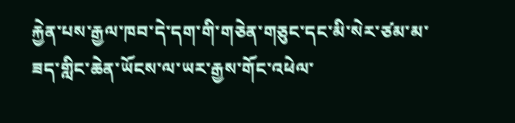རྐྱེན་པས་རྒྱལ་ཁབ་དེ་དག་གི་གཅེན་གཅུང་དང་མི་སེར་ཙམ་མ་ཟད་གླིང་ཆེན་ཡོངས་ལ་ཡར་རྒྱས་གོང་འཕེལ་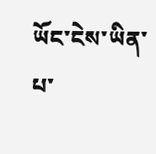ཡོང་ངེས་ཡིན་པ་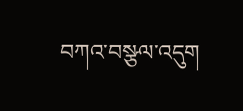བཀའ་བསྩལ་འདུག